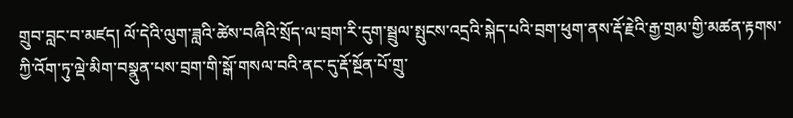གྲུབ་བླང་བ་མཛད། ལོ་དེའི་ལུག་ཟླའི་ཚེས་བཞིའི་སྲོད་ལ་བྲག་རི་དུག་སྦྲུལ་སྤུངས་འདྲའི་སྐེད་པའི་བྲག་ཕུག་ནས་རྡོ་རྗེའི་རྒྱ་གྲམ་གྱི་མཚན་རྟགས་ཀྱི་འོག་ཏུ་ལྡེ་མིག་བསྣུན་པས་བྲག་གི་སྒོ་གསལ་བའི་ནང་དུ་རྡོ་སྔོན་པོ་གྲུ་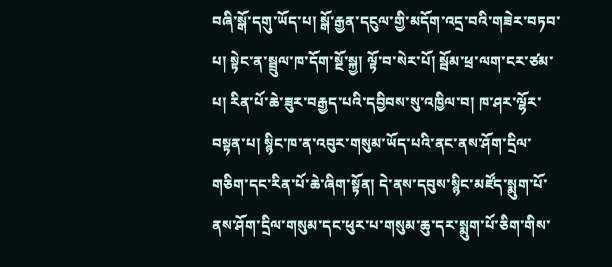བཞི་སྒོ་དགུ་ཡོད་པ། སྒོ་རྒྱན་དངུལ་གྱི་མདོག་འདྲ་བའི་གཟེར་བཏབ་པ། སྟེང་ན་སྦྲུལ་ཁ་དོག་སྔོ་སྐྱ། ལྟོ་བ་སེར་པོ། སྦོམ་ཕྲ་ལག་ངར་ཙམ་པ། རིན་པོ་ཆེ་ཟུར་བརྒྱད་པའི་དབྱིབས་སུ་འཁྱིལ་བ། ཁ་ཤར་ལྷོར་བསྟན་པ། སྙིང་ཁ་ན་འབུར་གསུམ་ཡོད་པའི་ནང་ནས་ཤོག་དྲིལ་གཅིག་དང་རིན་པོ་ཆེ་ཞིག་སྟོན། དེ་ནས་དབུས་སྙིང་མཛོད་སྨུག་པོ་ནས་ཤོག་དྲིལ་གསུམ་དང་ཕུར་པ་གསུམ་ཆུ་དར་སྨུག་པོ་ཅིག་གིས་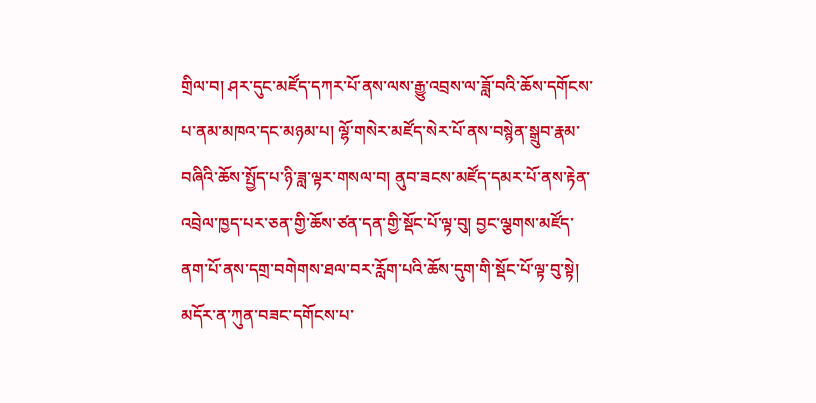གྲིལ་བ། ཤར་དུང་མཛོད་དཀར་པོ་ནས་ལས་རྒྱུ་འབྲས་ལ་ཟློ་བའི་ཆོས་དགོངས་པ་ནམ་མཁའ་དང་མཉམ་པ། ལྷོ་གསེར་མཛོད་སེར་པོ་ནས་བསྙེན་སྒྲུབ་རྣམ་བཞིའི་ཆོས་སྤྱོད་པ་ཉི་ཟླ་ལྟར་གསལ་བ། ནུབ་ཟངས་མཛོད་དམར་པོ་ནས་རྟེན་འབྲེལ་ཁྱད་པར་ཅན་གྱི་ཆོས་ཙན་དན་གྱི་སྡོང་པོ་ལྟ་བུ། བྱང་ལྕགས་མཛོད་ནག་པོ་ནས་དགྲ་བགེགས་ཐལ་བར་རློག་པའི་ཆོས་དུག་གི་སྡོང་པོ་ལྟ་བུ་སྟེ། མདོར་ན་ཀུན་བཟང་དགོངས་པ་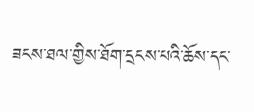ཟངས་ཐལ་གྱིས་ཐོག་དྲངས་པའི་ཆོས་དང་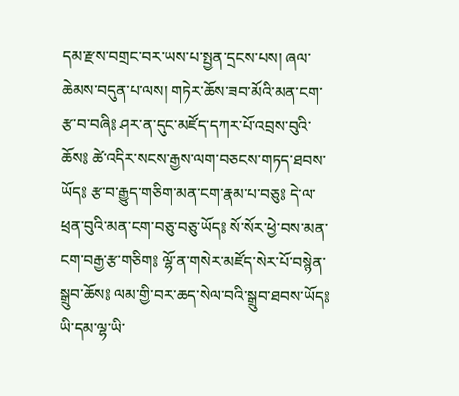དམ་རྫས་བགྲང་བར་ཡས་པ་སྤྱན་དྲངས་པས། ཞལ་ཆེམས་བདུན་པ་ལས། གཏེར་ཆོས་ཟབ་མོའི་མན་ངག་རྩ་བ་བཞི༔ ཤར་ན་དུང་མཛོད་དཀར་པོ་འབྲས་བུའི་ཆོས༔ ཚེ་འདིར་སངས་རྒྱས་ལག་བཅངས་གཏད་ཐབས་ཡོད༔ རྩ་བ་རྒྱུད་གཅིག་མན་ངག་རྣམ་པ་བཅུ༔ དེ་ལ་ཕྲན་བུའི་མན་ངག་བཅུ་བཅུ་ཡོད༔ སོ་སོར་ཕྱེ་བས་མན་ངག་བརྒྱ་རྩ་གཅིག༔ ལྷོ་ན་གསེར་མཛོད་སེར་པོ་བསྙེན་སྒྲུབ་ཆོས༔ ལམ་གྱི་བར་ཆད་སེལ་བའི་སྒྲུབ་ཐབས་ཡོད༔ ཡི་དམ་ལྷ་ཡི་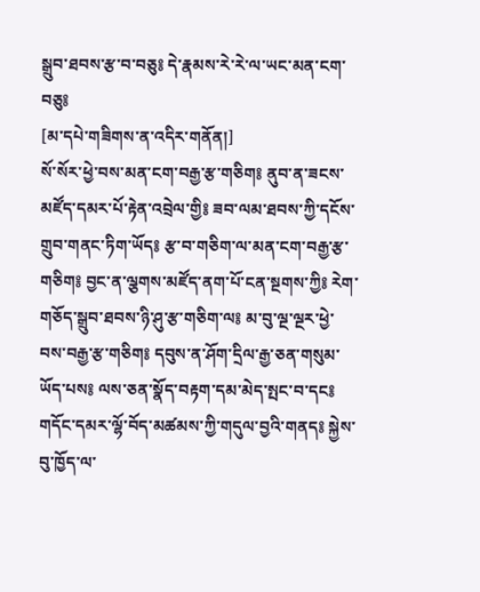སྒྲུབ་ཐབས་རྩ་བ་བཅུ༔ དེ་རྣམས་རེ་རེ་ལ་ཡང་མན་ངག་བཅུ༔
[མ་དཔེ་གཟིགས་ན་འདིར་གནོན།]
སོ་སོར་ཕྱེ་བས་མན་ངག་བརྒྱ་རྩ་གཅིག༔ ནུབ་ན་ཟངས་མཛོད་དམར་པོ་རྟེན་འབྲེལ་གྱི༔ ཟབ་ལམ་ཐབས་ཀྱི་དངོས་གྲུབ་གནང་ཏིག་ཡོད༔ རྩ་བ་གཅིག་ལ་མན་ངག་བརྒྱ་རྩ་གཅིག༔ བྱང་ན་ལྕགས་མཛོད་ནག་པོ་ངན་སྔགས་ཀྱི༔ རེག་གཅོད་སྒྲུབ་ཐབས་ཉི་ཤུ་རྩ་གཅིག་ལ༔ མ་བུ་ལྔ་ལྔར་ཕྱེ་བས་བརྒྱ་རྩ་གཅིག༔ དབུས་ན་ཤོག་དྲིལ་རྒྱ་ཅན་གསུམ་ཡོད་པས༔ ལས་ཅན་སྣོད་བརྟག་དམ་མེད་སྤང་བ་དང༔ གདོང་དམར་ལྷོ་བོད་མཚམས་ཀྱི་གདུལ་བྱའི་གནད༔ སྐྱེས་བུ་ཁྱོད་ལ་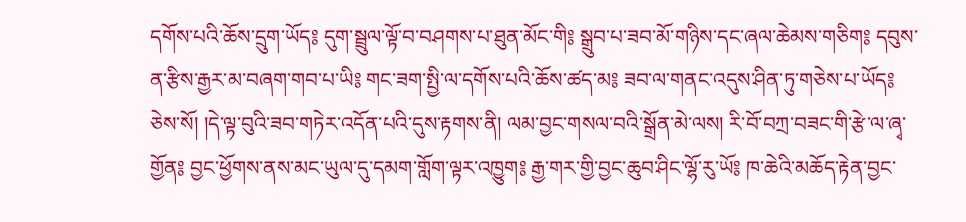དགོས་པའི་ཆོས་དྲུག་ཡོད༔ དུག་སྦྲུལ་ལྟོ་བ་བཤགས་པ་ཐུན་མོང་གི༔ སྒྲུབ་པ་ཟབ་མོ་གཉིས་དང་ཞལ་ཆེམས་གཅིག༔ དབུས་ན་རྩིས་རྒྱར་མ་བཞག་གབ་པ་ཡི༔ གང་ཟག་སྤྱི་ལ་དགོས་པའི་ཆོས་ཚད་མ༔ ཟབ་ལ་གནང་འདུས་ཤིན་ཏུ་གཅེས་པ་ཡོད༔ ཅེས་སོ། །དེ་ལྟ་བུའི་ཟབ་གཏེར་འདོན་པའི་དུས་རྟགས་ནི། ལམ་བྱང་གསལ་བའི་སྒྲོན་མེ་ལས། རི་བོ་བཀྲ་བཟང་གི་རྩེ་ལ་ཞྭ་གྱོན༔ བྱང་ཕྱོགས་ནས་མང་ཡུལ་དུ་དམག་གློག་ལྟར་འཁྱུག༔ རྒྱ་གར་གྱི་བྱང་ཆུབ་ཤིང་ལྷོ་རུ་ཡོ༔ ཁ་ཆེའི་མཆོད་རྟེན་བྱང་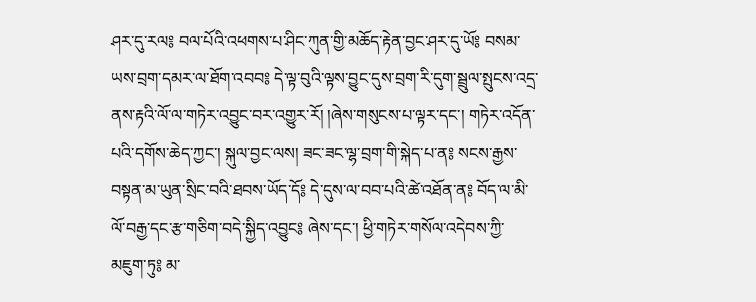ཤར་དུ་རལ༔ བལ་པོའི་འཕགས་པ་ཤིང་ཀུན་གྱི་མཆོད་རྟེན་བྱང་ཤར་དུ་ཡོ༔ བསམ་ཡས་བྲག་དམར་ལ་ཐོག་འབབ༔ དེ་ལྟ་བུའི་ལྟས་བྱུང་དུས་བྲག་རི་དུག་སྦྲུལ་སྤུངས་འདྲ་ནས་རྟའི་ལོ་ལ་གཏེར་འབྱུང་བར་འགྱུར་རོ། །ཞེས་གསུངས་པ་ལྟར་དང་། གཏེར་འདོན་པའི་དགོས་ཆེད་ཀྱང་། སྐུལ་བྱང་ལས། ཟང་ཟང་ལྷ་བྲག་གི་སྐེད་པ་ན༔ སངས་རྒྱས་བསྟན་མ་ཡུན་སྲིང་བའི་ཐབས་ཡོད་དོ༔ དེ་དུས་ལ་བབ་པའི་ཚེ་འཐོན་ན༔ བོད་ལ་མི་ལོ་བརྒྱ་དང་རྩ་གཅིག་བདེ་སྐྱིད་འབྱུང༔ ཞེས་དང་། ཕྱི་གཏེར་གསོལ་འདེབས་ཀྱི་མཇུག་ཏུ༔ མ་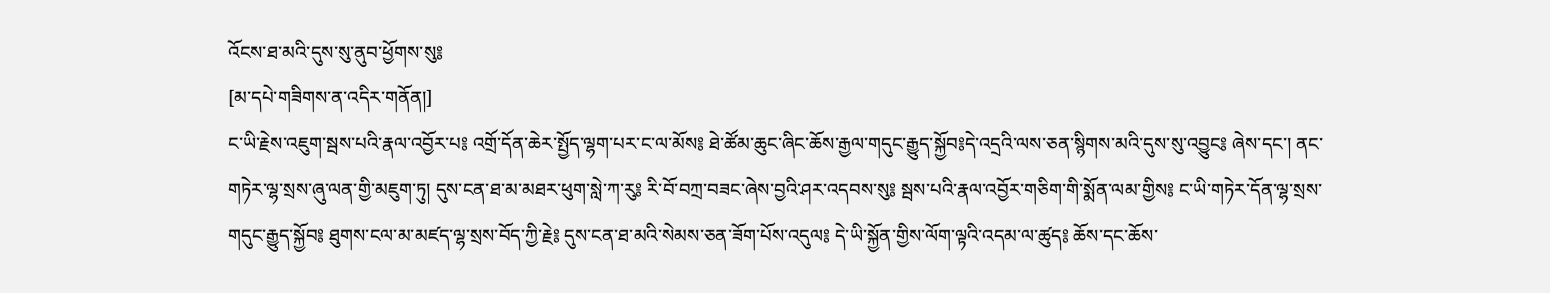འོངས་ཐ་མའི་དུས་སུ་ནུབ་ཕྱོགས་སུ༔
[མ་དཔེ་གཟིགས་ན་འདིར་གནོན།]
ང་ཡི་རྗེས་འཇུག་སྦས་པའི་རྣལ་འབྱོར་པ༔ འགྲོ་དོན་ཆེར་སྤྱོད་ལྷག་པར་ང་ལ་མོས༔ ཐེ་ཚོམ་ཆུང་ཞིང་ཆོས་རྒྱལ་གདུང་རྒྱུད་སྐྱོབ༔དེ་འདྲའི་ལས་ཅན་སྙིགས་མའི་དུས་སུ་འབྱུང༔ ཞེས་དང་། ནང་གཏེར་ལྷ་སྲས་ཞུ་ལན་གྱི་མཇུག་ཏུ། དུས་ངན་ཐ་མ་མཐར་ཕུག་སླེ་ཀ་རུ༔ རི་བོ་བཀྲ་བཟང་ཞེས་བྱའི་ཤར་འདབས་སུ༔ སྦས་པའི་རྣལ་འབྱོར་གཅིག་གི་སྨོན་ལམ་གྱིས༔ ང་ཡི་གཏེར་དོན་ལྷ་སྲས་གདུང་རྒྱུད་སྐྱོབ༔ ཐུགས་ངལ་མ་མཛད་ལྷ་སྲས་བོད་ཀྱི་རྗེ༔ དུས་ངན་ཐ་མའི་སེམས་ཅན་ཟོག་པོས་འདུལ༔ དེ་ཡི་སྐྱོན་གྱིས་ལོག་ལྟའི་འདམ་ལ་ཚུད༔ ཆོས་དང་ཆོས་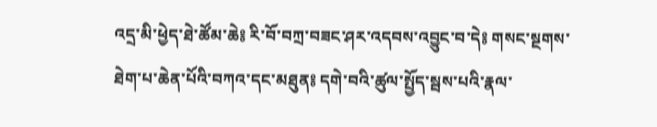འདྲ་མི་ཕྱེད་ཐེ་ཚོམ་ཆེ༔ རི་བོ་བཀྲ་བཟང་ཤར་འདབས་འབྱུང་བ་དེ༔ གསང་སྔགས་ཐེག་པ་ཆེན་པོའི་བཀའ་དང་མཐུན༔ དགེ་བའི་ཚུལ་སྤྱོད་སྦས་པའི་རྣལ་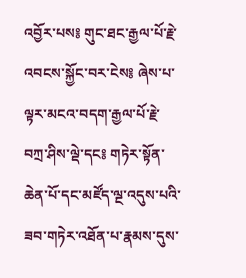འབྱོར་པས༔ གུང་ཐང་རྒྱལ་པོ་རྗེ་འབངས་སྐྱོང་བར་ངེས༔ ཞེས་པ་ལྟར་མངའ་བདག་རྒྱལ་པོ་རྗེ་བཀྲ་ཤིས་ལྡེ་དང༔ གཏེར་སྟོན་ཆེན་པོ་དང་མཛོད་ལྔ་འདུས་པའི་ཟབ་གཏེར་འཐོན་པ་རྣམས་དུས་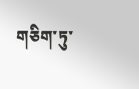གཅིག་ཏུ་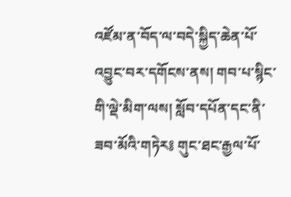འཛོམ་ན་བོད་ལ་བདེ་སྐྱིད་ཆེན་པོ་འབྱུང་བར་དགོངས་ནས། གབ་པ་སྙིང་གི་ལྡེ་མིག་ལས། སློབ་དཔོན་དང་ནི་ཟབ་མོའི་གཏེར༔ གུང་ཐང་རྒྱལ་པོ་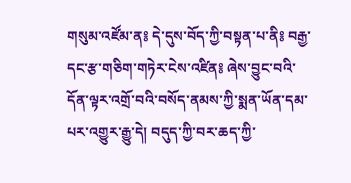གསུམ་འཛོམ་ན༔ དེ་དུས་བོད་ཀྱི་བསྟན་པ་ནི༔ བརྒྱ་དང་རྩ་གཅིག་གཏེར་ངེས་འཛིན༔ ཞེས་བྱུང་བའི་དོན་ལྟར་འགྲོ་བའི་བསོད་ནམས་ཀྱི་སྨན་ཡོན་དམ་པར་འགྱུར་རྒྱུ་དེ། བདུད་ཀྱི་བར་ཆད་ཀྱི་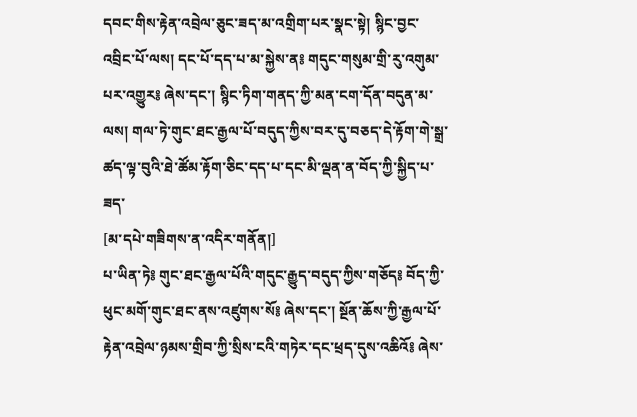དབང་གིས་རྟེན་འབྲེལ་ཅུང་ཟད་མ་འགྲིག་པར་སྣང་སྟེ། སྙིང་བྱང་འབྲིང་པོ་ལས། དང་པོ་དད་པ་མ་སྐྱེས་ན༔ གདུང་གསུམ་གྲི་རུ་འགུམ་པར་འགྱུར༔ ཞེས་དང་། སྙིང་ཏིག་གནད་ཀྱི་མན་ངག་དོན་བདུན་མ་ལས། གལ་ཏེ་གུང་ཐང་རྒྱལ་པོ་བདུད་ཀྱིས་བར་དུ་བཅད་དེ་རྟོག་གེ་སྒྲ་ཚད་ལྟ་བུའི་ཐེ་ཚོམ་རྟོག་ཅིང་དད་པ་དང་མི་ལྡན་ན་བོད་ཀྱི་སྐྱིད་པ་ཟད་
[མ་དཔེ་གཟིགས་ན་འདིར་གནོན།]
པ་ཡིན་ཏེ༔ གུང་ཐང་རྒྱལ་པོའི་གདུང་རྒྱུད་བདུད་ཀྱིས་གཅོད༔ བོད་ཀྱི་ཕུང་མགོ་གུང་ཐང་ནས་འཛུགས་སོ༔ ཞེས་དང་། སྔོན་ཆོས་ཀྱི་རྒྱལ་པོ་རྟེན་འབྲེལ་ཉམས་གྲིབ་ཀྱི་སྲིས་ངའི་གཏེར་དང་ཕྲད་དུས་འཆིའོ༔ ཞེས་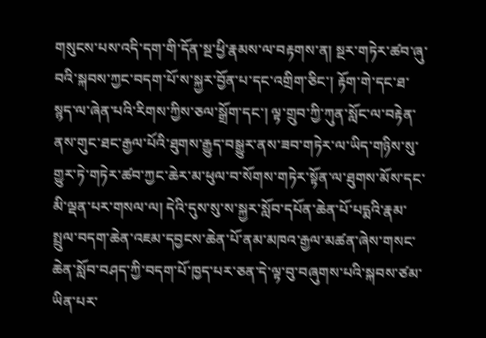གསུངས་པས་འདི་དག་གི་དོན་སྔ་ཕྱི་རྣམས་ལ་བརྟགས་ན། སྔར་གཏེར་ཚབ་ཞུ་བའི་སྐབས་ཀྱང་བདག་པོ་ས་སྐྱར་བྱོན་པ་དང་འགྲིག་ཅིང་། རྟོག་གེ་དང་ཐ་སྙད་ལ་ཞེན་པའི་རིགས་ཀྱིས་ཅལ་སྒྲོག་དང་། ལྟ་གྲུབ་ཀྱི་ཀུན་སློང་ལ་བརྟེན་ནས་གུང་ཐང་རྒྱལ་པོའི་ཐུགས་རྒྱུད་བསྒྱུར་ནས་ཟབ་གཏེར་ལ་ཡིད་གཉིས་སུ་གྱུར་ཏེ་གཏེར་ཚབ་ཀྱང་ཆེར་མ་ཕུལ་བ་སོགས་གཏེར་སྟོན་ལ་ཐུགས་མོས་དང་མི་ལྡན་པར་གསལ་ལ། དེའི་དུས་སུ་ས་སྐྱར་སློབ་དཔོན་ཆེན་པོ་པདྨའི་རྣམ་སྤྲུལ་བདག་ཆེན་འཇམ་དབྱངས་ཆེན་པོ་ནམ་མཁའ་རྒྱལ་མཚན་ཞེས་གསང་ཆེན་སློབ་བཤད་ཀྱི་བདག་པོ་ཁྱད་པར་ཅན་དེ་ལྟ་བུ་བཞུགས་པའི་སྐབས་ཙམ་ཡིན་པར་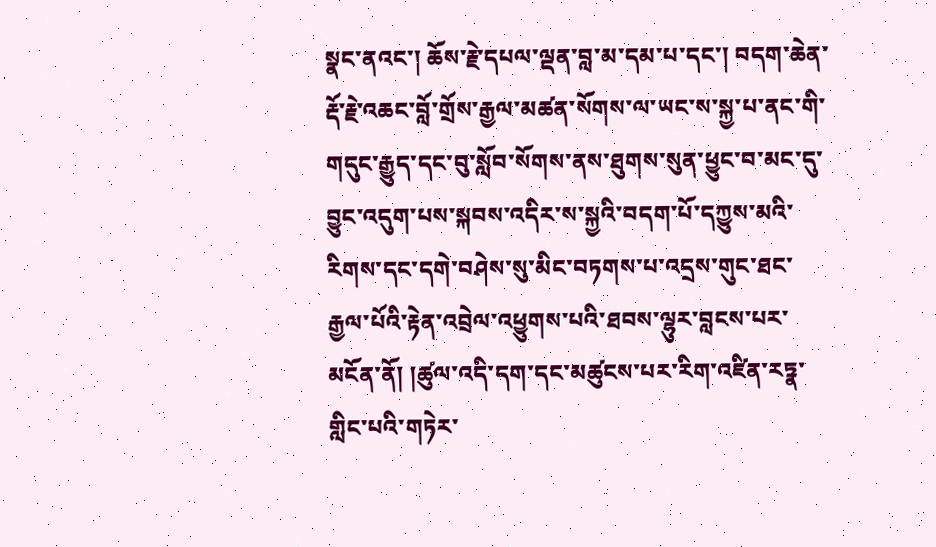སྣང་ནའང་། ཆོས་རྗེ་དཔལ་ལྡན་བླ་མ་དམ་པ་དང་། བདག་ཆེན་རྡོ་རྗེ་འཆང་བློ་གྲོས་རྒྱལ་མཚན་སོགས་ལ་ཡང་ས་སྐྱ་པ་ནང་གི་གདུང་རྒྱུད་དང་བུ་སློབ་སོགས་ནས་ཐུགས་སུན་ཕྱུང་བ་མང་དུ་བྱུང་འདུག་པས་སྐབས་འདིར་ས་སྐྱའི་བདག་པོ་དཀྱུས་མའི་རིགས་དང་དགེ་བཤེས་སུ་མིང་བཏགས་པ་འདྲས་གུང་ཐང་རྒྱལ་པོའི་རྟེན་འབྲེལ་འཕྱུགས་པའི་ཐབས་ལྷུར་བླངས་པར་མངོན་ནོ། །ཚུལ་འདི་དག་དང་མཚུངས་པར་རིག་འཛིན་རཏྣ་གླིང་པའི་གཏེར་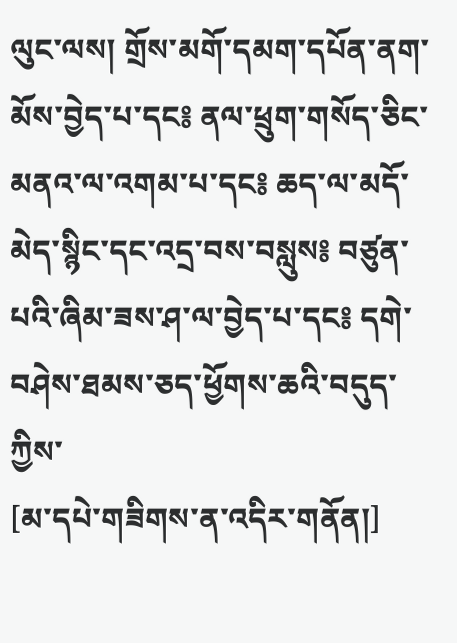ལུང་ལས། གྲོས་མགོ་དམག་དཔོན་ནག་མོས་བྱེད་པ་དང༔ ནལ་ཕྲུག་གསོད་ཅིང་མནའ་ལ་འགམ་པ་དང༔ ཆད་ལ་མདོ་མེད་སྙིང་དང་འདྲ་བས་བསླུས༔ བཙུན་པའི་ཞིམ་ཟས་ཤ་ལ་བྱེད་པ་དང༔ དགེ་བཤེས་ཐམས་ཅད་ཕྱོགས་ཆའི་བདུད་ཀྱིས་
[མ་དཔེ་གཟིགས་ན་འདིར་གནོན།]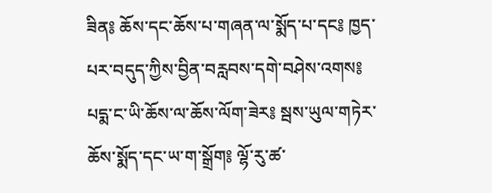ཟིན༔ ཆོས་དང་ཆོས་པ་གཞན་ལ་སྨོད་པ་དང༔ ཁྱད་པར་བདུད་ཀྱིས་བྱིན་བརླབས་དགེ་བཤེས་འགས༔ པདྨ་ང་ཡི་ཆོས་ལ་ཆོས་ལོག་ཟེར༔ སྦས་ཡུལ་གཏེར་ཆོས་སྨོད་དང་ཡ་ག་སྒྲོག༔ ལྷོ་རུ་ཚ་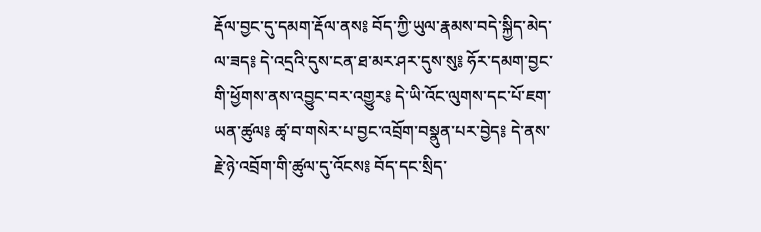རྡོལ་བྱང་དུ་དམག་རྡོལ་ནས༔ བོད་ཀྱི་ཡུལ་རྣམས་བདེ་སྐྱིད་མེད་ལ་ཟད༔ དེ་འདྲའི་དུས་ངན་ཐ་མར་ཤར་དུས་སུ༔ ཧོར་དམག་བྱང་གི་ཕྱོགས་ནས་འབྱུང་བར་འགྱུར༔ དེ་ཡི་འོང་ལུགས་དང་པོ་ཇག་ཡན་ཚུལ༔ ཚྭ་བ་གསེར་པ་བྱང་འབྲོག་བསྣུན་པར་བྱེད༔ དེ་ནས་རྗེ་ཉེ་འབྲོག་གི་ཚུལ་དུ་འོངས༔ བོད་དང་སྲིད་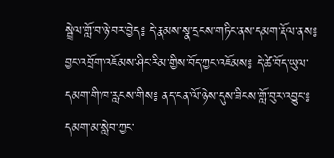སྦྲེལ་གློ་བ་ཉེ་བར་བྱེད༔ དེ་རྣམས་སྣ་དྲངས་གཏིང་ནས་དམག་རྡོལ་ནས༔ བྱང་འབྲོག་འཇོམས་ཤིང་རིམ་གྱིས་བོད་ཀྱང་འཇོམས༔ དེ་ཚེ་བོད་ཡུལ་དམག་གི་ཁ་རླངས་གིས༔ ནད་ངན་ལོ་ཉེས་དུས་ཟིངས་གློ་བུར་འབྱུང་༔ དམག་མ་སླེབ་ཀྱང་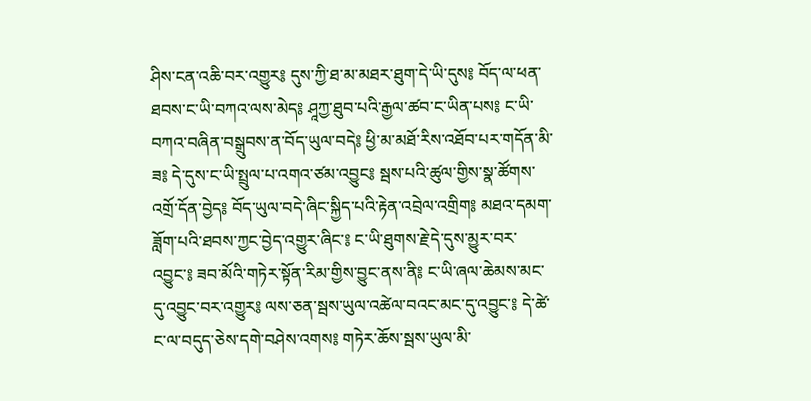ཤིས་ངན་འཆི་བར་འགྱུར༔ དུས་ཀྱི་ཐ་མ་མཐར་ཐུག་དེ་ཡི་དུས༔ བོད་ལ་ཕན་ཐབས་ང་ཡི་བཀའ་ལས་མེད༔ ཤཱཀྱ་ཐུབ་པའི་རྒྱལ་ཚབ་ང་ཡིན་པས༔ ང་ཡི་བཀའ་བཞིན་བསྒྲུབས་ན་བོད་ཡུལ་བདེ༔ ཕྱི་མ་མཐོ་རིས་འཐོབ་པར་གདོན་མི་ཟ༔ དེ་དུས་ང་ཡི་སྤྲུལ་པ་འགའ་ཙམ་འབྱུང༔ སྦས་པའི་ཚུལ་གྱིས་སྣ་ཚོགས་འགྲོ་དོན་བྱེད༔ བོད་ཡུལ་བདེ་ཞིང་སྐྱིད་པའི་རྟེན་འབྲེལ་འགྲིག༔ མཐའ་དམག་ཟློག་པའི་ཐབས་ཀྱང་བྱེད་འགྱུར་ཞིང་༔ ང་ཡི་ཐུགས་རྗེ་དེ་དུས་མྱུར་བར་འབྱུང་༔ ཟབ་མོའི་གཏེར་སྟོན་རིམ་གྱིས་བྱུང་ནས་ནི༔ ང་ཡི་ཞལ་ཆེམས་མང་དུ་འབྱུང་བར་འགྱུར༔ ལས་ཅན་སྦས་ཡུལ་འཚེལ་བའང་མང་དུ་འབྱུང་༔ དེ་ཚེ་ང་ལ་བདུད་ཅེས་དགེ་བཤེས་འགས༔ གཏེར་ཆོས་སྦས་ཡུལ་མི་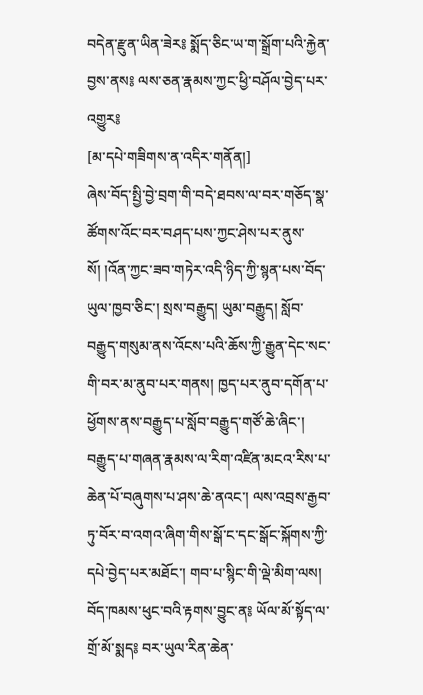བདེན་རྫུན་ཡིན་ཟེར༔ སྨོད་ཅིང་ཡ་ག་སྒྲོག་པའི་རྐྱེན་བྱས་ནས༔ ལས་ཅན་རྣམས་ཀྱང་ཕྱི་བཤོལ་བྱེད་པར་འགྱུར༔
[མ་དཔེ་གཟིགས་ན་འདིར་གནོན།]
ཞེས་བོད་སྤྱི་བྱེ་བྲག་གི་བདེ་ཐབས་ལ་བར་གཅོད་སྣ་ཚོགས་འོང་བར་བཤད་པས་ཀྱང་ཤེས་པར་ནུས་སོ། །འོན་ཀྱང་ཟབ་གཏེར་འདི་ཉིད་ཀྱི་སྙན་པས་བོད་ཡུལ་ཁྱབ་ཅིང་། སྲས་བརྒྱུད། ཡུམ་བརྒྱུད། སློབ་བརྒྱུད་གསུམ་ནས་འོངས་པའི་ཆོས་ཀྱི་རྒྱུན་དེང་སང་གི་བར་མ་ནུབ་པར་གནས། ཁྱད་པར་ནུབ་དགོན་པ་ཕྱོགས་ནས་བརྒྱུད་པ་སློབ་བརྒྱུད་གཙོ་ཆེ་ཞིང་། བརྒྱུད་པ་གཞན་རྣམས་ལ་རིག་འཛིན་མངའ་རིས་པ་ཆེན་པོ་བཞུགས་པ་ཤས་ཆེ་ནའང་། ལས་འབྲས་རྒྱབ་ཏུ་བོར་བ་འགའ་ཞིག་གིས་སྒོ་ང་དང་སྒོང་སྐོགས་ཀྱི་དཔེ་བྱེད་པར་མཐོང་། གབ་པ་སྙིང་གི་ལྡེ་མིག་ལས། བོད་ཁམས་ཕུང་བའི་རྟགས་བྱུང་ན༔ ཡོལ་མོ་སྟོད་ལ་གྲོ་མོ་སྨད༔ བར་ཡུལ་རིན་ཆེན་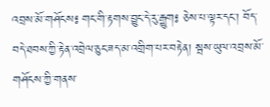འབྲས་མོ་གཤོངས༔ གང་གི་རྟགས་བྱུང་དེ་རུ་རྒྱུག༔ ཅེས་པ་ལྟར་དང་། བོད་བདེ་ཐབས་ཀྱི་རྟེན་འབྲེལ་ཅུང་ཟད་མ་འགྲིག་པར་བརྟེན། སྦས་ཡུལ་འབྲས་མོ་གཤོངས་ཀྱི་གནས་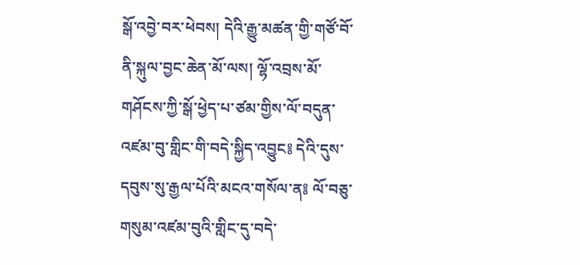སྒོ་འབྱེ་བར་ཕེབས། དེའི་རྒྱུ་མཚན་གྱི་གཙོ་བོ་ནི་སྐུལ་བྱང་ཆེན་མོ་ལས། ལྷོ་འབྲས་མོ་གཤོངས་ཀྱི་སྒོ་ཕྱེད་པ་ཙམ་གྱིས་ལོ་བདུན་འཛམ་བུ་གླིང་གི་བདེ་སྐྱིད་འབྱུང༔ དེའི་དུས་དབུས་སུ་རྒྱལ་པོའི་མངའ་གསོལ་ན༔ ལོ་བཅུ་གསུམ་འཛམ་བུའི་གླིང་དུ་བདེ་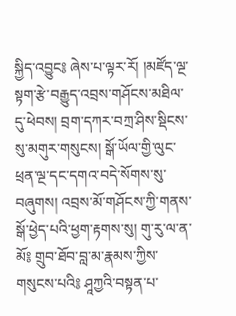སྐྱིད་འབྱུང༔ ཞེས་པ་ལྟར་རོ། །མཛོད་ལྔ་སྟག་རྩེ་བརྒྱུད་འབྲས་གཤོངས་མཐིལ་དུ་ཕེབས། བྲག་དཀར་བཀྲ་ཤིས་སྡིངས་སུ་མགུར་གསུངས། སྒོ་ཡོལ་གྱི་ལུང་ཕྲན་ལྔ་དང་དགའ་བདེ་སོགས་སུ་བཞུགས། འབྲས་མོ་གཤོངས་ཀྱི་གནས་སྒོ་ཕྱེད་པའི་ཕྱག་རྟགས་སུ། གུ་རུ་ལ་ན་མོ༔ གྲུབ་ཐོབ་བླ་མ་རྣམས་ཀྱིས་གསུངས་པའི༔ ཤཱཀྱའི་བསྟན་པ་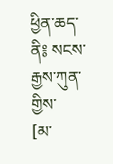ཕྱིན་ཆད་ནི༔ སངས་རྒྱས་ཀུན་གྱིས་
[མ་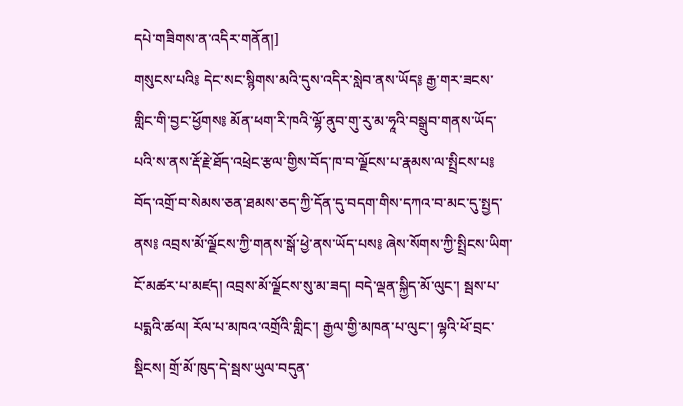དཔེ་གཟིགས་ན་འདིར་གནོན།]
གསུངས་པའི༔ དེང་སང་སྙིགས་མའི་དུས་འདིར་སླེབ་ནས་ཡོད༔ རྒྱ་གར་ཟངས་གླིང་གི་བྱང་ཕྱོགས༔ མོན་ཕག་རི་ཁའི་ལྷོ་ནུབ་གུ་རུ་མ་ཧཱའི་བསྒྲུབ་གནས་ཡོད་པའི་ས་ནས་རྡོ་རྗེ་ཐོད་འཕྲེང་རྩལ་གྱིས་བོད་ཁ་བ་ལྗོངས་པ་རྣམས་ལ་སྤྲིངས་པ༔ བོད་འགྲོ་བ་སེམས་ཅན་ཐམས་ཅད་ཀྱི་དོན་དུ་བདག་གིས་དཀའ་བ་མང་དུ་སྤྱད་ནས༔ འབྲས་མོ་ལྗོངས་ཀྱི་གནས་སྒོ་ཕྱེ་ནས་ཡོད་པས༔ ཞེས་སོགས་ཀྱི་སྤྲིངས་ཡིག་ངོ་མཚར་པ་མཛད། འབྲས་མོ་ལྗོངས་སུ་མ་ཟད། བདེ་ལྡན་སྐྱིད་མོ་ལུང་། སྦས་པ་པདྨའི་ཚལ། རོལ་པ་མཁའ་འགྲོའི་གླིང་། རྒྱལ་གྱི་མཁན་པ་ལུང་། ལྷའི་ཕོ་བྲང་སྡིངས། གྲོ་མོ་ཁུད་དེ་སྦས་ཡུལ་བདུན་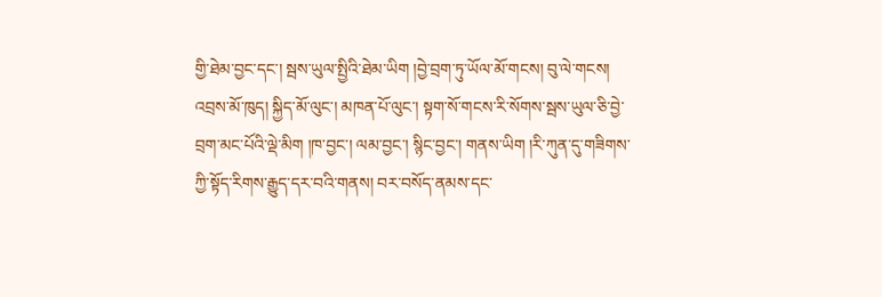གྱི་ཐེམ་བྱང་དང་། སྦས་ཡུལ་སྤྱིའི་ཐེམ་ཡིག །བྱེ་བྲག་ཏུ་ཡོལ་མོ་གངས། བུ་ལེ་གངས། འབྲས་མོ་ཁུད། སྐྱིད་མོ་ལུང་། མཁན་པོ་ལུང་། སྟག་སོ་གངས་རི་སོགས་སྦས་ཡུལ་ཅི་བྱེ་བྲག་མང་པོའི་ལྡེ་མིག །ཁ་བྱང་། ལམ་བྱང་། སྙིང་བྱང་། གནས་ཡིག །རི་ཀུན་དུ་གཟིགས་ཀྱི་སྟོད་རིགས་རྒྱུད་དར་བའི་གནས། བར་བསོད་ནམས་དང་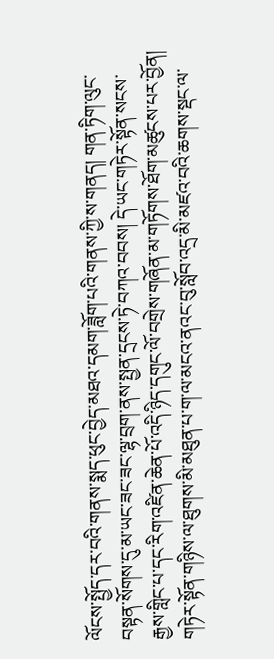ལོངས་སྤྱོད་དར་བའི་གནས་སྨད་ཕུང་བྱེད་མཐའ་དམག་ཟློག་པའི་གནས་ཀྱི་ས་གནད། གན་ཏིག་ལུང་བསྟན་སོགས་དུ་མ་ཡང་ཟང་ཟང་ལྷ་བྲག་ནས་སྤྱན་དྲངས་ཏེ་བཀའ་བབས། དེ་ཡང་གཏེར་སྟོན་སངས་རྒྱས་གླིང་པ་དང་རིག་འཛིན་ཆེན་པོ་འདི་ཉིད་དགུང་ལོ་བགྲེས་གཞོན་མ་གཏོགས་ཐོག་མཚུངས་པར་བྱོན། གཏེར་སྟོན་གཉིས་ལ་ཐུགས་མི་མཐུན་པ་ག་ལ་མངའ་ནའང་བུ་སློབ་འདྲ་མི་མཛའ་བའི་ཆགས་སྡང་ལ་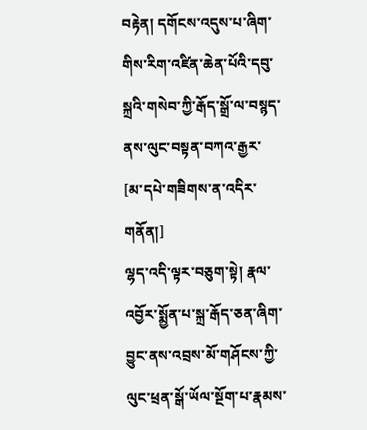བརྟེན། དགོངས་འདུས་པ་ཞིག་གིས་རིག་འཛིན་ཆེན་པོའི་དབུ་སྐྲའི་གསེབ་ཀྱི་རྒོད་སྒྲོ་ལ་བསྙད་ནས་ལུང་བསྟན་བཀའ་རྒྱར་
[མ་དཔེ་གཟིགས་ན་འདིར་གནོན།]
ལྷད་འདི་ལྟར་བཅུག་སྟེ། རྣལ་འབྱོར་སྨྱོན་པ་སྐྲ་རྒོད་ཅན་ཞིག་བྱུང་ནས་འབྲས་མོ་གཤོངས་ཀྱི་ལུང་ཕྲན་སྒོ་ཡོལ་སྔོག་པ་རྣམས་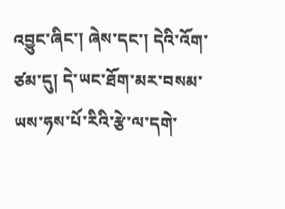འབྱུང་ཞིང་། ཞེས་དང་། དེའི་འོག་ཙམ་དུ། དེ་ཡང་ཐོག་མར་བསམ་ཡས་ཧས་པོ་རིའི་རྩེ་ལ་དགེ་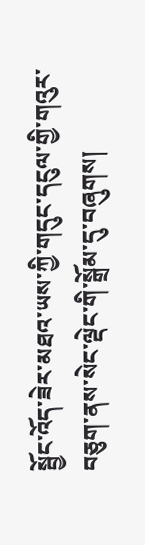སྦྱོང་འོད་ཟེར་མཐའ་ཡས་ཀྱི་གདུང་དངུལ་གྱི་གའུར་བཅུག་ནས་སེང་ལྡེང་གི་སྒྲོམ་དུ་བཞུགས།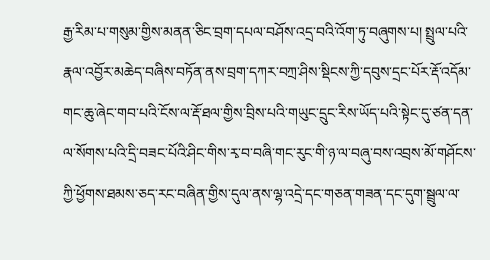རྒྱ་རིམ་པ་གསུམ་གྱིས་མནན་ཅིང་བྲག་དཔལ་བཤོས་འདྲ་བའི་འོག་ཏུ་བཞུགས་པ། སྤྲུལ་པའི་རྣལ་འབྱོར་མཆེད་བཞིས་བཏོན་ནས་བྲག་དཀར་བཀྲ་ཤིས་སྡིངས་ཀྱི་དབུས་དྲང་པོར་རྡོ་འདོམ་གང་ཆུ་ཞེང་གབ་པའི་ངོས་ལ་རྡོ་ཐལ་གྱིས་བྲིས་པའི་གཡུང་དྲུང་རིས་ཡོད་པའི་སྟེང་དུ་ཙན་དན་ལ་སོགས་པའི་དྲི་བཟང་པོའི་ཤིང་གིས་རྭ་བ་བཞི་གང་རུང་གི་ཉ་ལ་བཞུ་བས་འབྲས་མོ་གཤོངས་ཀྱི་ཕྱོགས་ཐམས་ཅད་རང་བཞིན་གྱིས་དུལ་ནས་ལྷ་འདྲེ་དང་གཅན་གཟན་དང་དུག་སྦྲུལ་ལ་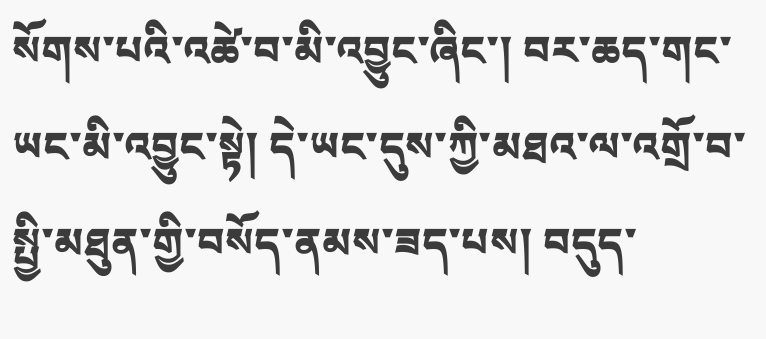སོགས་པའི་འཚེ་བ་མི་འབྱུང་ཞིང་། བར་ཆད་གང་ཡང་མི་འབྱུང་སྟེ། དེ་ཡང་དུས་ཀྱི་མཐའ་ལ་འགྲོ་བ་སྤྱི་མཐུན་གྱི་བསོད་ནམས་ཟད་པས། བདུད་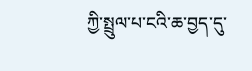ཀྱི་སྤྲུལ་པ་ངའི་ཆ་བྱད་དུ་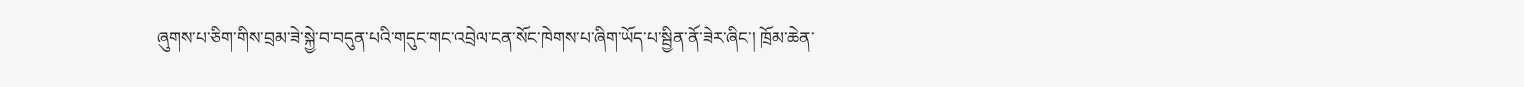ཞུགས་པ་ཅིག་གིས་བྲམ་ཟེ་སྐྱེ་བ་བདུན་པའི་གདུང་གང་འབྲེལ་ངན་སོང་ཁེགས་པ་ཞིག་ཡོད་པ་སྦྱིན་ནོ་ཟེར་ཞིང་། ཁྲོམ་ཆེན་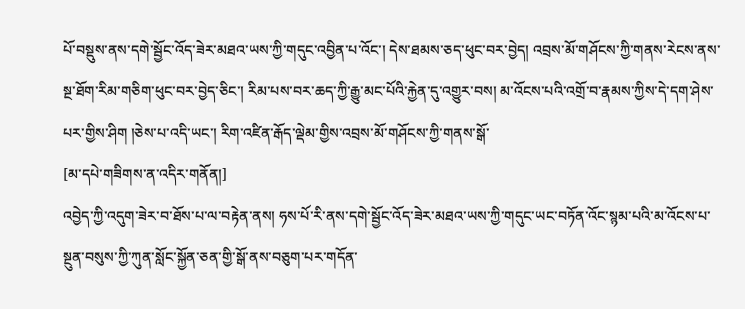པོ་བསྡུས་ནས་དགེ་སྦྱོང་འོད་ཟེར་མཐའ་ཡས་ཀྱི་གདུང་འབྱིན་པ་འོང་། དེས་ཐམས་ཅད་ཕུང་བར་བྱེད། འབྲས་མོ་གཤོངས་ཀྱི་གནས་རེངས་ནས་སྔ་ཐོག་རིམ་གཅིག་ཕུང་བར་བྱེད་ཅིང་། རིམ་པས་བར་ཆད་ཀྱི་རྒྱུ་མང་པོའི་རྐྱེན་དུ་འགྱུར་བས། མ་འོངས་པའི་འགྲོ་བ་རྣམས་ཀྱིས་དེ་དག་ཤེས་པར་གྱིས་ཤིག །ཅེས་པ་འདི་ཡང་། རིག་འཛིན་རྒོད་ལྡེམ་གྱིས་འབྲས་མོ་གཤོངས་ཀྱི་གནས་སྒོ་
[མ་དཔེ་གཟིགས་ན་འདིར་གནོན།]
འབྱེད་ཀྱི་འདུག་ཟེར་བ་ཐོས་པ་ལ་བརྟེན་ནས། ཧས་པོ་རི་ནས་དགེ་སྦྱོང་འོད་ཟེར་མཐའ་ཡས་ཀྱི་གདུང་ཡང་བཏོན་འོང་སྙམ་པའི་མ་འོངས་པ་སྔུན་བསུས་ཀྱི་ཀུན་སློང་སྐྱོན་ཅན་གྱི་སྒོ་ནས་བཅུག་པར་གདོན་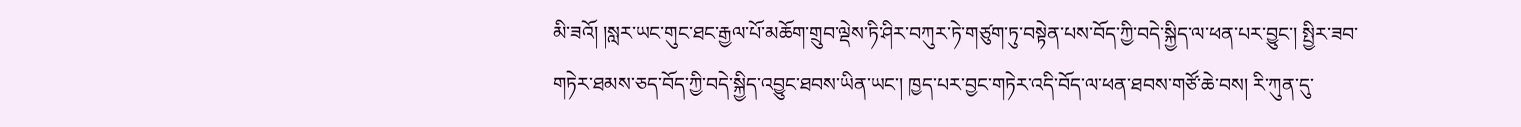མི་ཟའོ། །སླར་ཡང་གུང་ཐང་རྒྱལ་པོ་མཆོག་གྲུབ་ལྡེས་ཏི་ཤིར་བཀུར་ཏེ་གཙུག་ཏུ་བསྟེན་པས་བོད་ཀྱི་བདེ་སྐྱིད་ལ་ཕན་པར་བྱུང་། སྤྱིར་ཟབ་གཏེར་ཐམས་ཅད་བོད་ཀྱི་བདེ་སྐྱིད་འབྱུང་ཐབས་ཡིན་ཡང་། ཁྱད་པར་བྱང་གཏེར་འདི་བོད་ལ་ཕན་ཐབས་གཙོ་ཆེ་བས། རི་ཀུན་དུ་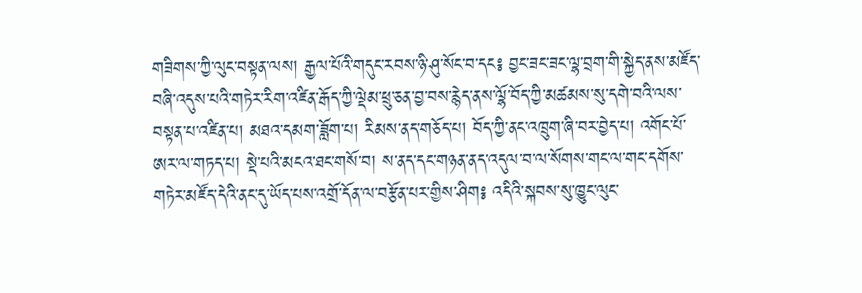གཟིགས་ཀྱི་ལུང་བསྟན་ལས། རྒྱལ་པོའི་གདུང་རབས་ཉི་ཤུ་སོང་བ་དང༔ བྱང་ཟང་ཟང་ལྷ་བྲག་གི་སྐྱེད་ནས་མཛོད་བཞི་འདུས་པའི་གཏེར་རིག་འཛིན་རྒོད་ཀྱི་ལྡེམ་ཕྲུ་ཅན་བྱ་བས་རྙེད་ནས་ལྷོ་བོད་ཀྱི་མཚམས་སུ་དགེ་བའི་ལས་བསྟན་པ་འཛིན་པ། མཐའ་དམག་ཟློག་པ། རིམས་ནད་གཅོད་པ། བོད་ཀྱི་ནང་འཁྲུག་ཞི་བར་བྱེད་པ། འགོང་པོ་ཨར་ལ་གཏད་པ། སྡེ་པའི་མངའ་ཐང་གསོ་བ། ས་ནད་དང་གཉན་ནད་འདུལ་བ་ལ་སོགས་གང་ལ་གང་དགོས་གཏེར་མཛོད་དེའི་ནང་དུ་ཡོད་པས་འགྲོ་དོན་ལ་བརྩོན་པར་གྱིས་ཤིག༔ འདིའི་སྐབས་སུ་ཁྱུང་ལུང་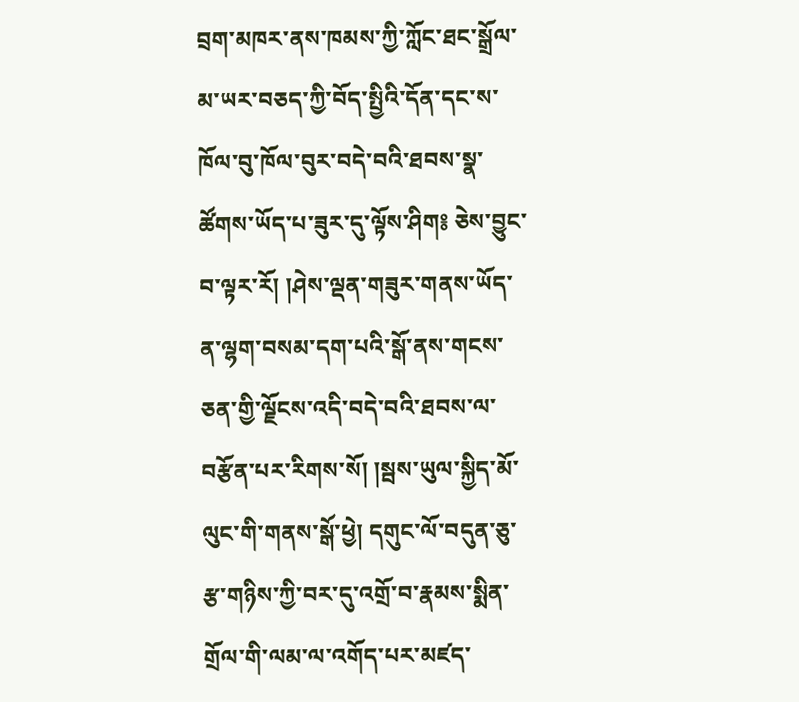བྲག་མཁར་ནས་ཁམས་ཀྱི་ཀློང་ཐང་སྒྲོལ་མ་ཡར་བཅད་ཀྱི་བོད་སྤྱིའི་དོན་དང་ས་ཁོལ་བུ་ཁོལ་བུར་བདེ་བའི་ཐབས་སྣ་ཚོགས་ཡོད་པ་ཟུར་དུ་ལྟོས་ཤིག༔ ཅེས་བྱུང་བ་ལྟར་རོ། །ཤེས་ལྡན་གཟུར་གནས་ཡོད་ན་ལྷག་བསམ་དག་པའི་སྒོ་ནས་གངས་ཅན་གྱི་ལྗོངས་འདི་བདེ་བའི་ཐབས་ལ་བརྩོན་པར་རིགས་སོ། །སྦས་ཡུལ་སྐྱིད་མོ་ལུང་གི་གནས་སྒོ་ཕྱེ། དགུང་ལོ་བདུན་ཅུ་རྩ་གཉིས་ཀྱི་བར་དུ་འགྲོ་བ་རྣམས་སྨིན་གྲོལ་གི་ལམ་ལ་འགོད་པར་མཛད་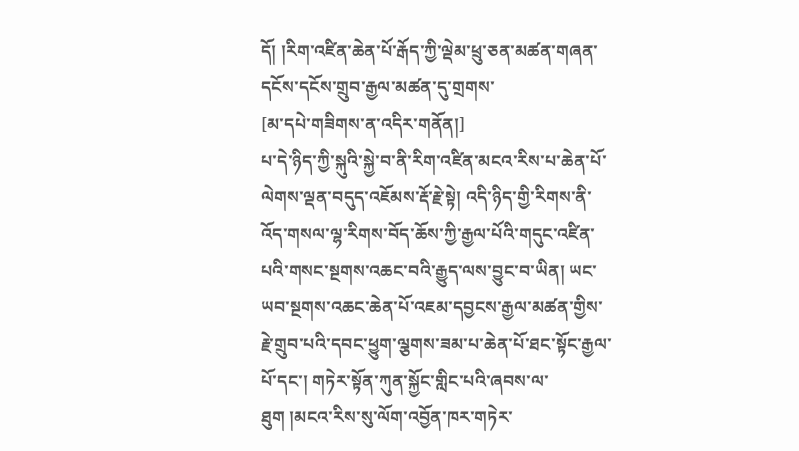དོ། །རིག་འཛིན་ཆེན་པོ་རྒོད་ཀྱི་ལྡེམ་ཕྲུ་ཅན་མཚན་གཞན་དངོས་དངོས་གྲུབ་རྒྱལ་མཚན་དུ་གྲགས་
[མ་དཔེ་གཟིགས་ན་འདིར་གནོན།]
པ་དེ་ཉིད་ཀྱི་སྐུའི་སྐྱེ་བ་ནི་རིག་འཛིན་མངའ་རིས་པ་ཆེན་པོ་ལེགས་ལྡན་བདུད་འཇོམས་རྡོ་རྗེ་སྟེ། འདི་ཉིད་གྱི་རིགས་ནི་འོད་གསལ་ལྷ་རིགས་བོད་ཆོས་ཀྱི་རྒྱལ་པོའི་གདུང་འཛིན་པའི་གསང་སྔགས་འཆང་བའི་རྒྱུད་ལས་བྱུང་བ་ཡིན། ཡང་ཡབ་སྔགས་འཆང་ཆེན་པོ་འཇམ་དབྱངས་རྒྱལ་མཚན་གྱིས་རྗེ་གྲུབ་པའི་དབང་ཕྱུག་ལྕགས་ཟམ་པ་ཆེན་པོ་ཐང་སྟོང་རྒྱལ་པོ་དང་། གཏེར་སྟོན་ཀུན་སྐྱོང་གླིང་པའི་ཞབས་ལ་ཐུག །མངའ་རིས་སུ་ལོག་འབྱོན་ཁར་གཏེར་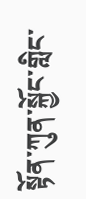སྟོན་ཀུན་སྐྱོང་གླིང་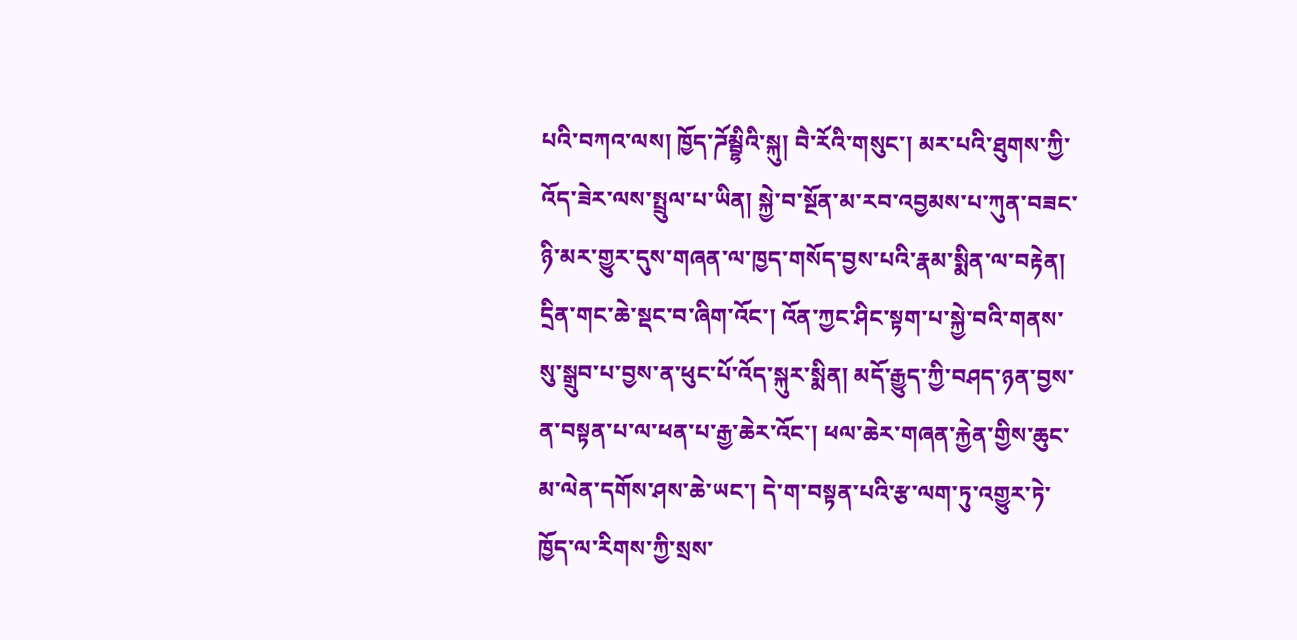པའི་བཀའ་ལས། ཁྱོད་ཌོམྦྷིའི་སྐུ། བཻ་རོའི་གསུང་། མར་པའི་ཐུགས་ཀྱི་འོད་ཟེར་ལས་སྤྲུལ་པ་ཡིན། སྐྱེ་བ་སྔོན་མ་རབ་འབྱམས་པ་ཀུན་བཟང་ཉི་མར་གྱུར་དུས་གཞན་ལ་ཁྱད་གསོད་བྱས་པའི་རྣམ་སྨིན་ལ་བརྟེན། དྲིན་གང་ཆེ་སྡང་བ་ཞིག་འོང་། འོན་ཀྱང་ཤིང་སྟག་པ་སྐྱེ་བའི་གནས་སུ་སྒྲུབ་པ་བྱས་ན་ཕུང་པོ་འོད་སྐུར་སྨིན། མདོ་རྒྱུད་ཀྱི་བཤད་ཉན་བྱས་ན་བསྟན་པ་ལ་ཕན་པ་རྒྱ་ཆེར་འོང་། ཕལ་ཆེར་གཞན་རྐྱེན་གྱིས་ཆུང་མ་ལེན་དགོས་ཤས་ཆེ་ཡང་། དེ་ག་བསྟན་པའི་རྩ་ལག་ཏུ་འགྱུར་ཏེ་ཁྱོད་ལ་རིགས་ཀྱི་སྲས་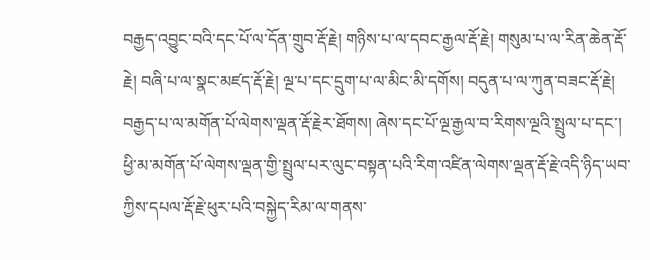བརྒྱད་འབྱུང་བའི་དང་པོ་ལ་དོན་གྲུབ་རྡོ་རྗེ། གཉིས་པ་ལ་དབང་རྒྱལ་རྡོ་རྗེ། གསུམ་པ་ལ་རིན་ཆེན་རྡོ་རྗེ། བཞི་པ་ལ་སྣང་མཛད་རྡོ་རྗེ། ལྔ་པ་དང་དྲུག་པ་ལ་མིང་མི་དགོས། བདུན་པ་ལ་ཀུན་བཟང་རྡོ་རྗེ། བརྒྱད་པ་ལ་མགོན་པོ་ལེགས་ལྡན་རྡོ་རྗེར་ཐོགས། ཞེས་དང་པོ་ལྔ་རྒྱལ་བ་རིགས་ལྔའི་སྤྲུལ་པ་དང་། ཕྱི་མ་མགོན་པོ་ལེགས་ལྡན་གྱི་སྤྲུལ་པར་ལུང་བསྟན་པའི་རིག་འཛིན་ལེགས་ལྡན་རྡོ་རྗེ་འདི་ཉིད་ཡབ་ཀྱིས་དཔལ་རྡོ་རྗེ་ཕུར་པའི་བསྐྱེད་རིམ་ལ་གནས་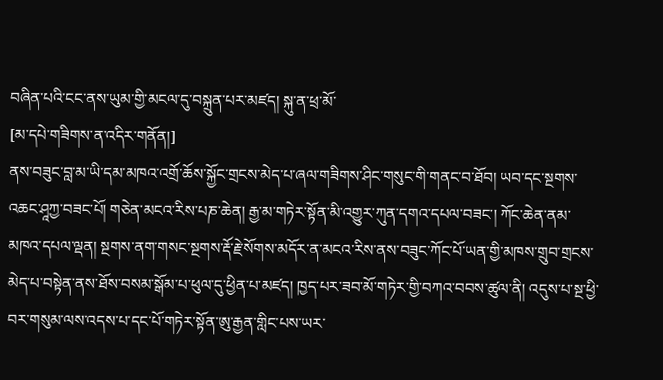བཞིན་པའི་ངང་ནས་ཡུམ་གྱི་མངལ་དུ་བསྐྲུན་པར་མཛད། སྐུ་ན་ཕྲ་མོ་
[མ་དཔེ་གཟིགས་ན་འདིར་གནོན།]
ནས་བཟུང་བླ་མ་ཡི་དམ་མཁའ་འགྲོ་ཆོས་སྐྱོང་གྲངས་མེད་པ་ཞལ་གཟིགས་ཤིང་གསུང་གི་གནང་བ་ཐོབ། ཡབ་དང་སྔགས་འཆང་ཤཱཀྱ་བཟང་པོ། གཅེན་མངའ་རིས་པཎ་ཆེན། རྒྱ་མ་གཏེར་སྟོན་མི་འགྱུར་ཀུན་དགའ་དཔལ་བཟང་། ཀོང་ཆེན་ནམ་མཁའ་དཔལ་ལྡན། སྔགས་ནག་གསང་སྔགས་རྡོ་རྗེ་སོགས་མདོར་ན་མངའ་རིས་ནས་བཟུང་ཀོང་པོ་ཡན་གྱི་མཁས་གྲུབ་གྲངས་མེད་པ་བསྟེན་ནས་ཐོས་བསམ་སྒོམ་པ་ཕུལ་དུ་ཕྱིན་པ་མཛད། ཁྱད་པར་ཟབ་མོ་གཏེར་གྱི་བཀའ་བབས་ཚུལ་ནི། འདུས་པ་སྔ་ཕྱི་བར་གསུམ་ལས་འདས་པ་དང་པོ་གཏེར་སྟོན་ཨུ་རྒྱན་གླིང་པས་ཡར་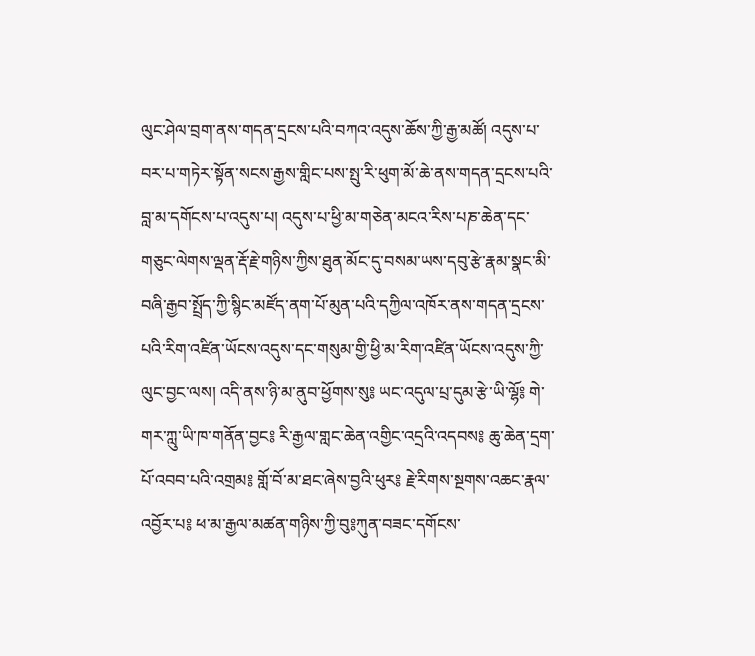ལུང་ཤེལ་བྲག་ནས་གདན་དྲངས་པའི་བཀའ་འདུས་ཆོས་ཀྱི་རྒྱ་མཚོ། འདུས་པ་བར་པ་གཏེར་སྟོན་སངས་རྒྱས་གླིང་པས་སྤུ་རི་ཕུག་མོ་ཆེ་ནས་གདན་དྲངས་པའི་བླ་མ་དགོངས་པ་འདུས་པ། འདུས་པ་ཕྱི་མ་གཅེན་མངའ་རིས་པཎ་ཆེན་དང་གཅུང་ལེགས་ལྡན་རྡོ་རྗེ་གཉིས་ཀྱིས་ཐུན་མོང་དུ་བསམ་ཡས་དབུ་རྩེ་རྣམ་སྣང་མི་བཞི་རྒྱབ་སྤྲོད་ཀྱི་སྙིང་མཛོད་ནག་པོ་མུན་པའི་དཀྱིལ་འཁོར་ནས་གདན་དྲངས་པའི་རིག་འཛིན་ཡོངས་འདུས་དང་གསུམ་གྱི་ཕྱི་མ་རིག་འཛིན་ཡོངས་འདུས་ཀྱི་ལུང་བྱང་ལས། འདི་ནས་ཉི་མ་ནུབ་ཕྱོགས་སུ༔ ཡང་འདུལ་པྲ་དུམ་རྩེ་ཡི་ལྷོ༔ གེ་གར་ཀླུ་ཡི་ཁ་གནོན་བྱང༔ རི་རྒྱལ་གླང་ཆེན་འགྱིང་འདྲའི་འདབས༔ ཆུ་ཆེན་དྲག་པོ་འབབ་པའི་འགྲམ༔ གློ་བོ་མ་ཐང་ཞེས་བྱའི་ཕུར༔ རྗེ་རིགས་སྔགས་འཆང་རྣལ་འབྱོར་པ༔ ཕ་མ་རྒྱལ་མཚན་གཉིས་ཀྱི་བུ༔ཀུན་བཟང་དགོངས་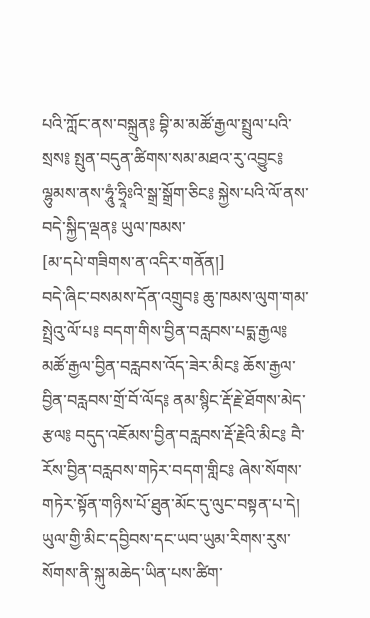པའི་ཀློང་ནས་བསྐྲུན༔ བྷི་མ་མཚོ་རྒྱལ་སྤྲུལ་པའི་སྲས༔ སྤུན་བདུན་ཚིགས་སམ་མཐའ་རུ་འབྱུང༔ ལྷུམས་ནས་ཧཱུཾ་ཧྲཱིཿའི་སྒྲ་སྒྲོག་ཅིང༔ སྐྱེས་པའི་ལོ་ནས་བདེ་སྐྱིད་ལྡན༔ ཡུལ་ཁམས་
[མ་དཔེ་གཟིགས་ན་འདིར་གནོན།]
བདེ་ཞིང་བསམས་དོན་འགྲུབ༔ ཆུ་ཁམས་ལུག་གམ་སྤྲེའུ་ལོ་པ༔ བདག་གིས་བྱིན་བརླབས་པདྨ་རྒྱལ༔ མཚོ་རྒྱལ་བྱིན་བརླབས་འོད་ཟེར་མིང༔ ཆོས་རྒྱལ་བྱིན་བརླབས་གྲོ་བོ་ལོད༔ ནམ་སྙིང་རྡོ་རྗེ་ཐོགས་མེད་རྩལ༔ བདུད་འཇོམས་བྱིན་བརླབས་རྡོ་རྗེའི་མིང༔ བཻ་རོས་བྱིན་བརླབས་གཏེར་བདག་གླིང༔ ཞེས་སོགས་གཏེར་སྟོན་གཉིས་པོ་ཐུན་མོང་དུ་ལུང་བསྟན་པ་དེ། ཡུལ་གྱི་མིང་དབྱིབས་དང་ཡབ་ཡུམ་རིགས་རུས་སོགས་ནི་སྐུ་མཆེད་ཡིན་པས་ཚིག་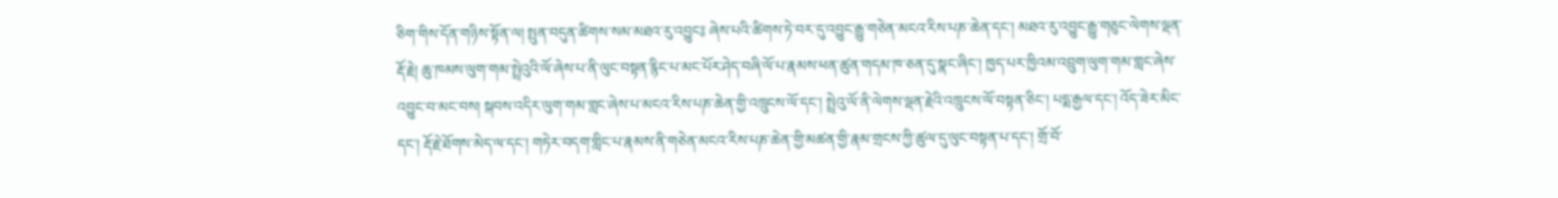ཅིག་གིས་དོན་གཉིས་སྟོན་ལ། སྤུན་བདུན་ཚིགས་སམ་མཐའ་རུ་འབྱུང༔ ཞེས་པའི་ཚིགས་ཏེ་བར་དུ་འབྱུང་རྒྱུ་གཅེན་མངའ་རིས་པཎ་ཆེན་དང་། མཐའ་རུ་འབྱུང་རྒྱུ་གཅུང་ལེགས་ལྡན་རྡོ་རྗེ། ཆུ་ཁམས་ལུག་གམ་སྤྲེའུའི་ལོ་ཞེས་པ་ནི་ལུང་བསྟན་རྙིང་པ་མང་པོར་ཤེད་བཞི་ལོ་པ་རྣམས་ཕན་ཚུན་གདམ་ཁ་ཅན་དུ་སྣང་ཞིང་། ཁྱད་པར་ཁྱིའམ་འབྲུག་ལུག་གམ་གླང་ཞེས་འབྱུང་བ་མང་བས། སྐབས་འདིར་ལུག་གམ་གླང་ཞེས་པ་མངའ་རིས་པཎ་ཆེན་གྱི་འཁྲུངས་ལོ་དང་། སྤྲེའུ་ལོ་ནི་ལེགས་ལྡན་རྗེའི་འཁྲུངས་ལོ་བསྟན་ཅིང་། པདྨ་རྒྱལ་དང་། འོད་ཟེར་མིང་དང་། རྡོ་རྗེ་ཐོགས་མེད་ལ་དང་། གཏེར་བདག་གླིང་པ་རྣམས་ནི་གཅེན་མངའ་རིས་པཎ་ཆེན་གྱི་མཚན་གྱི་རྣམ་གྲངས་ཀྱི་ཚུལ་དུ་ལུང་བསྟན་པ་དང་། གྲོ་བོ་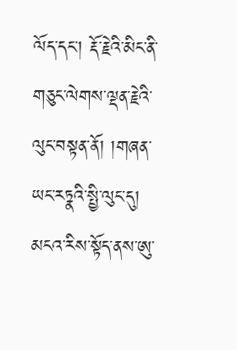ལོད་དང་། རྡོ་རྗེའི་མིང་ནི་གཅུང་ལེགས་ལྡན་རྗེའི་ལུང་བསྟན་ནོ། །གཞན་ཡང་རཏྣའི་སྤྱི་ལུང་དུ། མངའ་རིས་སྟོད་ནས་ཨུ་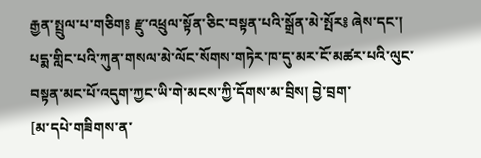རྒྱན་སྤྲུལ་པ་གཅིག༔ རྫུ་འཕྲུལ་སྟོན་ཅིང་བསྟན་པའི་སྒྲོན་མེ་སྤོར༔ ཞེས་དང་། པདྨ་གླིང་པའི་ཀུན་གསལ་མེ་ལོང་སོགས་གཏེར་ཁ་དུ་མར་ངོ་མཚར་པའི་ལུང་བསྟན་མང་པོ་འདུག་ཀྱང་ཡི་གེ་མངས་ཀྱི་དོགས་མ་བྲིས། བྱེ་བྲག་
[མ་དཔེ་གཟིགས་ན་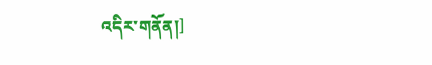འདིར་གནོན།]